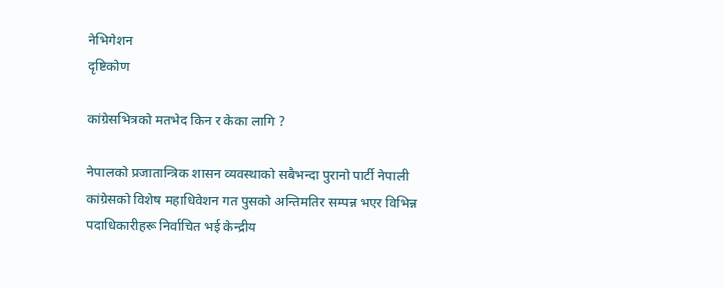नेभिगेशन
दृष्टिकोण

कांग्रेसभित्रको मतभेद किन र केका लागि ?

नेपालको प्रजातान्त्रिक शासन व्यवस्थाको सबैभन्दा पुरानो पार्टी नेपाली कांग्रेसको विशेष महाधिवेशन गत पुसको अन्तिमतिर सम्पन्न भएर विभिन्न पदाधिकारीहरू निर्वाचित भई केन्द्रीय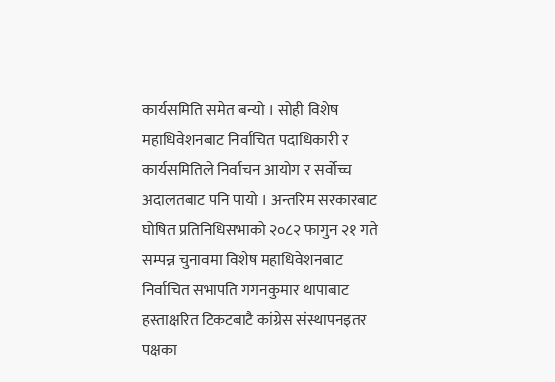कार्यसमिति समेत बन्यो । सोही विशेष महाधिवेशनबाट निर्वाचित पदाधिकारी र कार्यसमितिले निर्वाचन आयोग र सर्वोच्च अदालतबाट पनि पायो । अन्तरिम सरकारबाट घोषित प्रतिनिधिसभाको २०८२ फागुन २१ गते सम्पन्न चुनावमा विशेष महाधिवेशनबाट निर्वाचित सभापति गगनकुमार थापाबाट हस्ताक्षरित टिकटबाटै कांग्रेस संस्थापनइतर पक्षका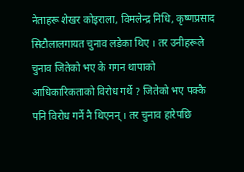नेताहरू शेखर कोइराला, विमलेन्द्र निधि, कृष्णप्रसाद सिटौलालगायत चुनाव लडेका थिए । तर उनीहरूले चुनाव जितेको भए के गगन थापाको आधिकारिकताको विरोध गर्थे ? जितेको भए पक्कै पनि विरोध गर्ने नै थिएनन् । तर चुनाव हारेपछि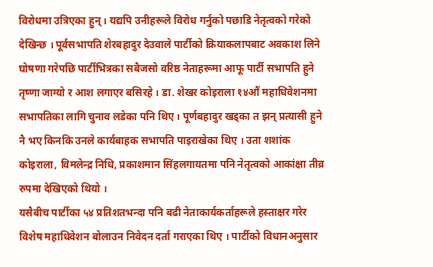विरोधमा उत्रिएका हुन् । यद्यपि उनीहरूले विरोध गर्नुको पछाडि नेतृत्वको गरेको देखिन्छ । पूर्वसभापति शेरबहादुर देउवाले पार्टीको क्रियाकलापबाट अवकाश लिने घोषणा गरेपछि पार्टीभित्रका सबैजसो वरिष्ठ नेताहरूमा आफू पार्टी सभापति हुने तृष्णा जाग्यो र आश लगाएर बसिरहे । डा. शेखर कोइराला १४औं महाधिवेशनमा सभापतिका लागि चुनाव लडेका पनि थिए । पूर्णबहादुर खड्का त झन् प्रत्यासी हुने नै भए किनकि उनले कार्यबाहक सभापति पाइराखेका थिए । उता शशांक कोइराला, विमलेन्द्र निधि, प्रकाशमान सिंहलगायतमा पनि नेतृत्वको आकांक्षा तीव्र रुपमा देखिएको थियो ।
यसैबीच पार्टीका ५४ प्रतिशतभन्दा पनि बढी नेताकार्यकर्ताहरूले हस्ताक्षर गरेर विशेष महाधिवेशन बोलाउन निवेदन दर्ता गराएका थिए । पार्टीको विधानअनुसार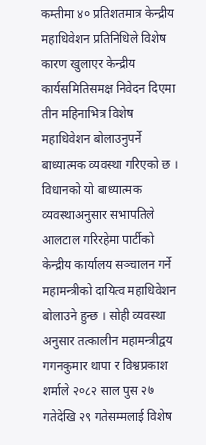कम्तीमा ४० प्रतिशतमात्र केन्द्रीय महाधिवेशन प्रतिनिधिले विशेष कारण खुलाएर केन्द्रीय कार्यसमितिसमक्ष निवेदन दिएमा तीन महिनाभित्र विशेष महाधिवेशन बोलाउनुपर्ने बाध्यात्मक व्यवस्था गरिएको छ । विधानको यो बाध्यात्मक व्यवस्थाअनुसार सभापतिले आलटाल गरिरहेमा पार्टीको केन्द्रीय कार्यालय सञ्चालन गर्ने महामन्त्रीको दायित्व महाधिवेशन बोलाउने हुन्छ । सोही व्यवस्था अनुसार तत्कालीन महामन्त्रीद्वय गगनकुमार थापा र विश्वप्रकाश शर्माले २०८२ साल पुस २७ गतेदेखि २९ गतेसम्मलाई विशेष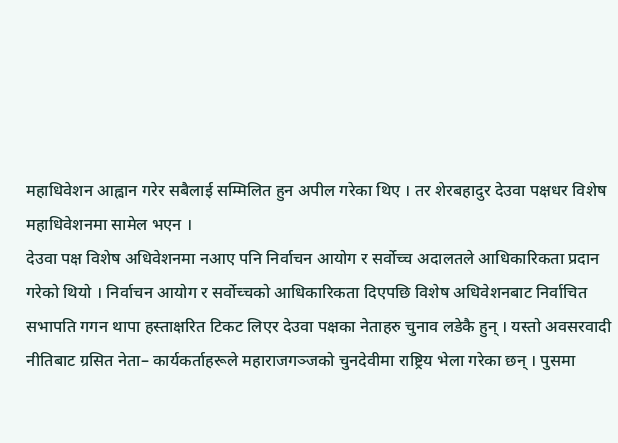महाधिवेशन आह्वान गरेर सबैलाई सम्मिलित हुन अपील गरेका थिए । तर शेरबहादुर देउवा पक्षधर विशेष महाधिवेशनमा सामेल भएन ।
देउवा पक्ष विशेष अधिवेशनमा नआए पनि निर्वाचन आयोग र सर्वोच्च अदालतले आधिकारिकता प्रदान गरेको थियो । निर्वाचन आयोग र सर्वोच्चको आधिकारिकता दिएपछि विशेष अधिवेशनबाट निर्वाचित सभापति गगन थापा हस्ताक्षरित टिकट लिएर देउवा पक्षका नेताहरु चुनाव लडेकै हुन् । यस्तो अवसरवादी नीतिबाट ग्रसित नेता– कार्यकर्ताहरूले महाराजगञ्जको चुनदेवीमा राष्ट्रिय भेला गरेका छन् । पुसमा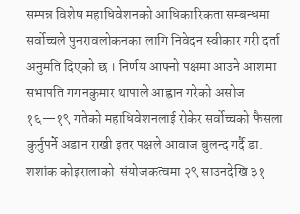सम्पन्न विशेष महाधिवेशनको आधिकारिकता सम्बन्धमा सर्वोच्चले पुनरावलोकनका लागि निवेदन स्वीकार गरी दर्ता अनुमति दिएको छ । निर्णय आफ्नो पक्षमा आउने आशमा सभापति गगनकुमार थापाले आह्वान गरेको असोज १६—१९ गतेको महाधिवेशनलाई रोकेर सर्वोच्चको फैसला कुर्नुपर्ने अडान राखी इतर पक्षले आवाज बुलन्द गर्दै डा. शशांक कोइरालाको  संयोजकत्वमा २९ साउनदेखि ३१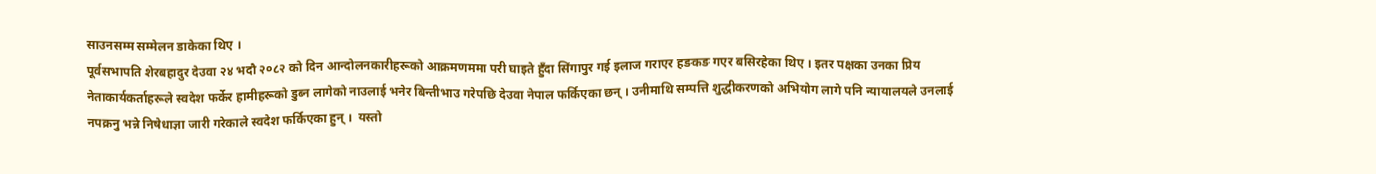साउनसम्म सम्मेलन डाकेका थिए ।
पूर्वसभापति शेरबहादुर देउवा २४ भदौ २०८२ को दिन आन्दोलनकारीहरूको आक्रमणममा परी घाइते हुँदा सिंगापुर गई इलाज गराएर हङकङ गएर बसिरहेका थिए । इतर पक्षका उनका प्रिय नेताकार्यकर्ताहरूले स्वदेश फर्केर हामीहरूको डुब्न लागेको नाउलाई भनेर बिन्तीभाउ गरेपछि देउवा नेपाल फर्किएका छन् । उनीमाथि सम्पत्ति शुद्धीकरणको अभियोग लागे पनि न्यायालयले उनलाई नपक्रनु भन्ने निषेधाज्ञा जारी गरेकाले स्वदेश फर्किएका हुन् ।  यस्तो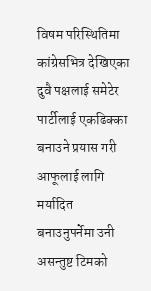विषम परिस्थितिमा कांग्रेसभित्र देखिएका दुवै पक्षलाई समेटेर पार्टीलाई एकढिक्का बनाउने प्रयास गरी आफूलाई लागि मर्यादित बनाउनुपर्नेमा उनी असन्तुष्ट टिमको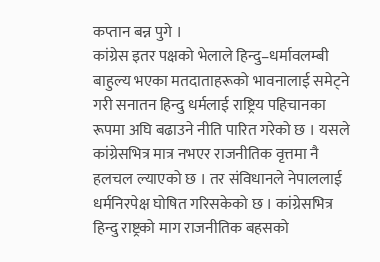कप्तान बन्न पुगे ।
कांग्रेस इतर पक्षको भेलाले हिन्दु–धर्मावलम्बी बाहुल्य भएका मतदाताहरूको भावनालाई समेट्ने गरी सनातन हिन्दु धर्मलाई राष्ट्रिय पहिचानका रूपमा अघि बढाउने नीति पारित गरेको छ । यसले कांग्रेसभित्र मात्र नभएर राजनीतिक वृत्तमा नै हलचल ल्याएको छ । तर संविधानले नेपाललाई  धर्मनिरपेक्ष घोषित गरिसकेको छ । कांग्रेसभित्र हिन्दु राष्ट्रको माग राजनीतिक बहसको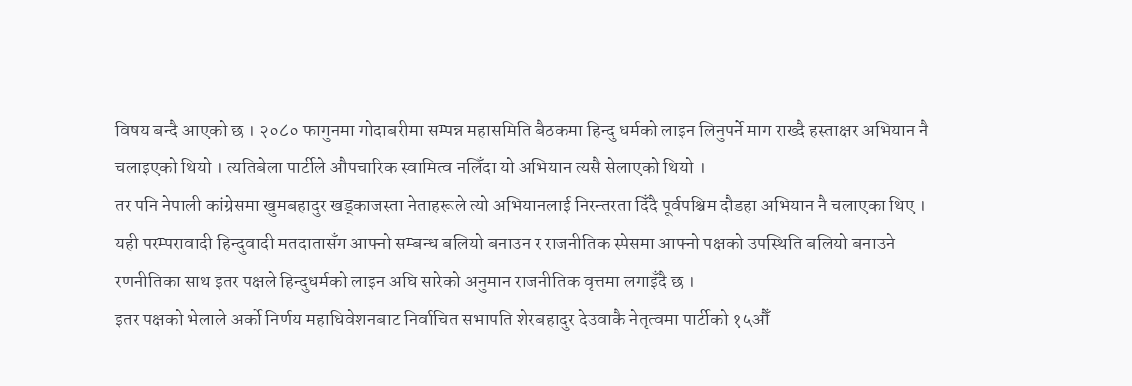विषय बन्दै आएको छ । २०८० फागुनमा गोदाबरीमा सम्पन्न महासमिति बैठकमा हिन्दु धर्मको लाइन लिनुपर्ने माग राख्दै हस्ताक्षर अभियान नै चलाइएको थियो । त्यतिबेला पार्टीले औपचारिक स्वामित्व नलिँदा यो अभियान त्यसै सेलाएको थियो ।
तर पनि नेपाली कांग्रेसमा खुमबहादुर खड्काजस्ता नेताहरूले त्यो अभियानलाई निरन्तरता दिँदै पूर्वपश्चिम दौडहा अभियान नै चलाएका थिए । यही परम्परावादी हिन्दुवादी मतदातासँग आफ्नो सम्बन्ध बलियो बनाउन र राजनीतिक स्पेसमा आफ्नो पक्षको उपस्थिति बलियो बनाउने रणनीतिका साथ इतर पक्षले हिन्दुधर्मको लाइन अघि सारेको अनुमान राजनीतिक वृत्तमा लगाइँदै छ ।
इतर पक्षको भेलाले अर्को निर्णय महाधिवेशनबाट निर्वाचित सभापति शेरबहादुर देउवाकै नेतृत्वमा पार्टीको १५औँ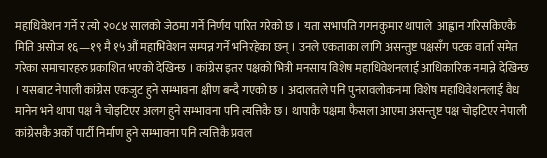महाधिवेशन गर्ने र त्यो २०८४ सालको जेठमा गर्ने निर्णय पारित गरेको छ । यता सभापति गगनकुमार थापाले  आह्वान गरिसकिएकै मिति असोज १६—१९ मै १५औं महाभिवेशन सम्पन्न गर्ने भनिरहेका छन् । उनले एकताका लागि असन्तुष्ट पक्षसँग पटक वार्ता समेत गरेका समाचारहरु प्रकाशित भएको देखिन्छ । कांग्रेस इतर पक्षको भित्री मनसाय विशेष महाधिवेशनलाई आधिकारिक नमान्ने देखिन्छ । यसबाट नेपाली कांग्रेस एकजुट हुने सम्भावना क्षीण बन्दै गएको छ । अदालतले पनि पुनरावलोकनमा विशेष महाधिवेशनलाई वैध मानेन भने थापा पक्ष नै चोइटिएर अलग हुने सम्भावना पनि त्यत्तिकै छ । थापाकै पक्षमा फैसला आएमा असन्तुष्ट पक्ष चोइटिएर नेपाली कांग्रेसकै अर्को पार्टी निर्माण हुने सम्भावना पनि त्यत्तिकै प्रवल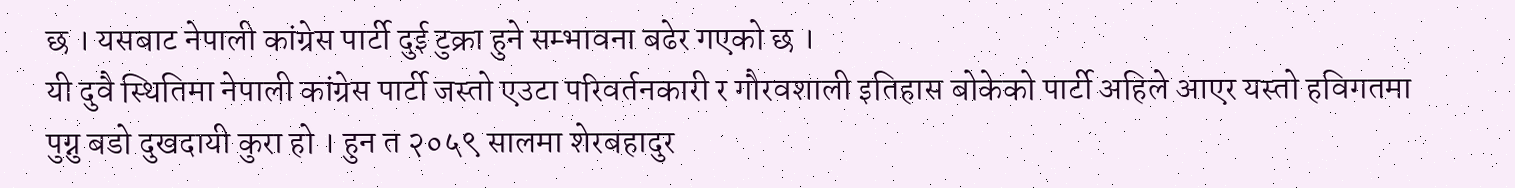छ । यसबाट नेपाली कांग्रेस पार्टी दुई टुक्रा हुने सम्भावना बढेर गएको छ ।
यी दुवै स्थितिमा नेपाली कांग्रेस पार्टी जस्तो एउटा परिवर्तनकारी र गौरवशाली इतिहास बोकेको पार्टी अहिले आएर यस्तो हविगतमा पुग्नु बडो दुखदायी कुरा हो । हुन त २०५९ सालमा शेरबहादुर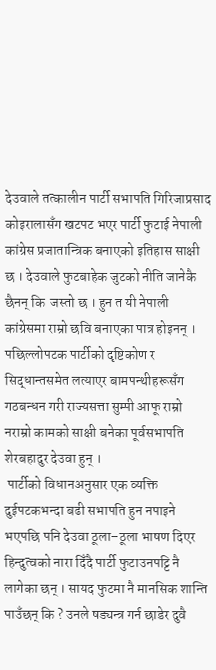देउवाले तत्कालीन पार्टी सभापति गिरिजाप्रसाद कोइरालासँग खटपट भएर पार्टी फुटाई नेपाली कांग्रेस प्रजातान्त्रिक बनाएको इतिहास साक्षी छ । देउवाले फुटबाहेक जुटको नीति जानेकै छैनन् कि  जस्तो छ । हुन त यी नेपाली कांग्रेसमा राम्रो छवि बनाएका पात्र होइनन् । पछिल्लोपटक पार्टीको दृष्टिकोण र सिद्धान्तसमेत लत्याएर बामपन्थीहरूसँग गठबन्धन गरी राज्यसत्ता सुम्पी आफू राम्रो नराम्रो कामको साक्षी बनेका पूर्वसभापति शेरबहादुर देउवा हुन् ।
 पार्टीको विधानअनुसार एक व्यक्ति दुईपटकभन्दा बढी सभापति हुन नपाइने भएपछि पनि देउवा ठूला–ठूला भाषण दिएर हिन्दुत्वको नारा दिँदै पार्टी फुटाउनपट्टि नै लागेका छन् । सायद फुटमा नै मानसिक शान्ति पाउँछन् कि ? उनले षड्यन्त्र गर्न छाडेर दुवै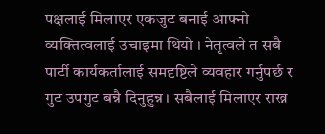पक्षलाई मिलाएर एकजुट बनाई आफ्नो व्यक्तित्वलाई उचाइमा थियो । नेतृत्वले त सबै पार्टी कार्यकर्तालाई समदृष्टिले व्यवहार गर्नुपर्छ र गुट उपगुट बन्नै दिनुहुन्न । सबैलाई मिलाएर राख्न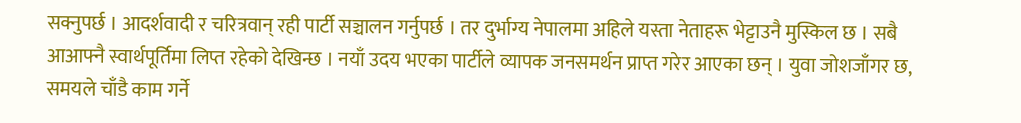सक्नुपर्छ । आदर्शवादी र चरित्रवान् रही पार्टी सञ्चालन गर्नुपर्छ । तर दुर्भाग्य नेपालमा अहिले यस्ता नेताहरू भेट्टाउनै मुस्किल छ । सबै आआफ्नै स्वार्थपूर्तिमा लिप्त रहेको देखिन्छ । नयाँ उदय भएका पार्टीले व्यापक जनसमर्थन प्राप्त गरेर आएका छन् । युवा जोशजाँगर छ, समयले चाँडै काम गर्ने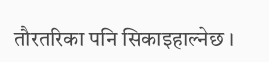तौरतरिका पनि सिकाइहाल्नेछ ।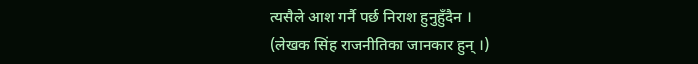त्यसैले आश गर्नै पर्छ निराश हुनुहुँदैन ।
(लेखक सिंह राजनीतिका जानकार हुन् ।)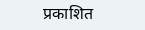प्रकाशित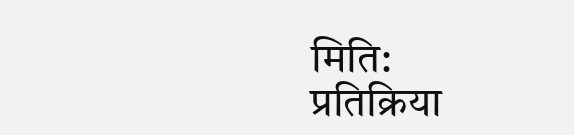मिति:
प्रतिक्रिया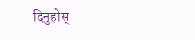दिनुहोस्